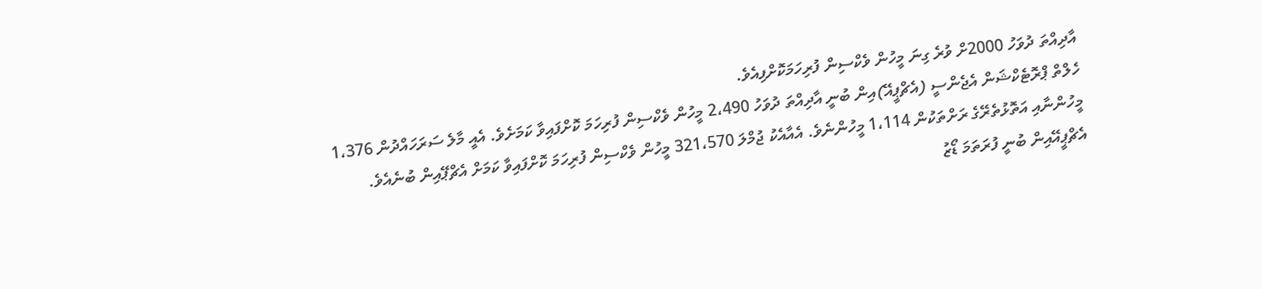އާދިއްތަ ދުވަހު 2000ށް ވުރެ ގިނަ މީހުން ވެކްސިން ފުރިހަމަކޮށްފިއެވެ.
ހެލްތް ޕްރޮޓެކްޝަން އެޖެންސީ (އެޗްޕީއޭ)އިން ބުނީ އާދިއްތަ ދުވަހު 2،490 މީހުން ވެކްސިން ފުރިހަމަ ކޮށްފައިވާ ކަމަށެވެ. އެއީ މާލެ ސަރަހައްދުން 1،376 މީހުންނާއި އަތޮޅުތެރޭގެ ރަށްތަކުން 1،114 މީހުންނެވެ. އެއާއެކު ޖުމްލަ 321،570 މީހުން ވެކްސިން ފުރިހަމަ ކޮށްފައިވާ ކަމަށް އެޗްޕޭއިން ބުނެއެވެ.
އެޗްޕީއޭއިން ބުނީ ފުރަތަމަ ޑޯޒު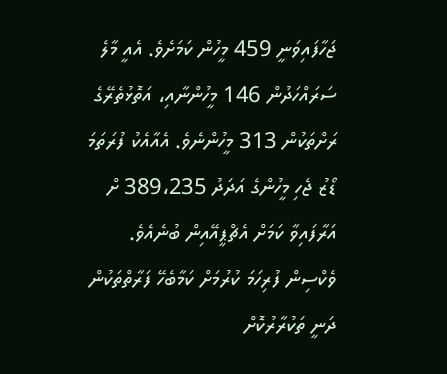ޖަހާފައިވަނީ 459 މީހުން ކަމަށެވެ. އެއީ މާލެ ސަރައްހަދުން 146 މީހުންނާއި، އަތޮޅުތެރޭގެ ރަށްތަކުން 313 މީހުންނެވެ. އެއާއެކު ފުރަތަމަ ޑޯޒު ޖެހި މީހުންގެ އަދަދު 389،235 ށް އަރާފައިވާ ކަމަށް އެޗްޕީއޭއިން ބުނެއެވެ.
ވެކްސިން ފުރިހަމަ ކުރުމަށް ކަމާބެހޭ ފަރާތްތަކުން ދަނީ ތަކުރާރުކޮށް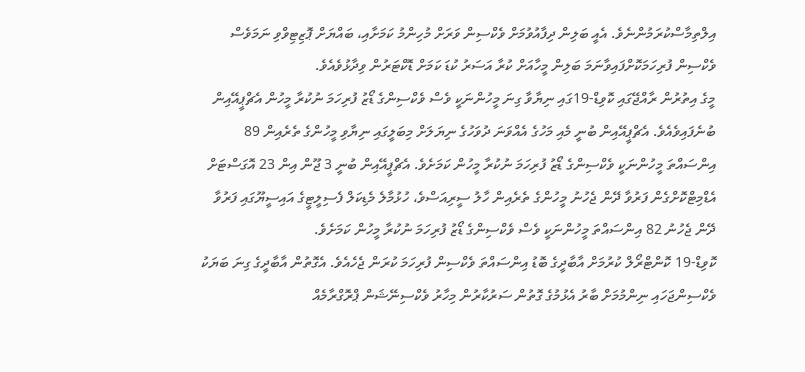އިލްތިމާސްކުރަމުންނެވެ. އެއީ ބަލިން ދިފާއުވުމަށް ވެކްސިން ވަރަށް މުހިންމު ކަމަށާއި، ބައްޔަށް ޕޮޒިޓިވްވި ނަމަވެސް ވެކްސިން ފުރިހަމަކޮށްފައިވާނަމަ ބަލިން މީހާއަށް ކުރާ އަސަރު ކުޑަ ކަމަށް ޑޮކްޓަރުން ވިދާޅުވެއެވެ.
މީގެ އިތުރުން ރާއްޖޭގައި ކޮވިޑް-19ގައި ނިޔާވާ ގިނަ މީހުންނަކީ ވެސް ވެކްސިންގެ ޑޯޒު ފުރިހަމަ ނުކުރާ މީހުން އެޗްޕީއޭއިން ބުނެފައިވެއެވެ. އެޗްޕީއޭއިން ބުނީ މެއި މަހުގެ އެއްވަނަ ދުވަހުގެ ނިޔަލަށް މިބަލީގައި ނިޔާވި މީހުންގެ ތެރެއިން 89 އިންސައްތަ މީހުންނަކީ ވެކްސިންގެ ޑޯޒު ފުރިހަމަ ނުކުރާ މީހުން ކަމަށެވެ. އެޗްޕީއޭއިން ބުނީ 3 ޖޫން އިން 23 އޮގަސްޓަށް އެޑްމިޓްކޮށްގެން ފަރުވާ ދޭން ޖެހުނު މީހުންގެ ތެރެއިން ހާލު ސީރިއަސްވެ، ހުޅުމާލެ މެޑިކަލް ފެސިލީޓީގެ އައިސީޔޫގައި ފަރުވާ ދޭން ޖެހުނު 82 އިންސައްތަ މީހުންނަކީ ވެސް ވެކްސިންގެ ޑޯޒު ފުރިހަމަ ނުކުރާ މީހުން ކަމަށެވެ.
ކޮވިޑް-19 ކޮންޓްރޯލް ކުރުމަށް އާބާދީގެ ބޮޑު އިންސައްތަ ވެކްސިން ފުރިހަމަ ކުރަން ޖެހެއެވެ. އެގޮތުން އާބާދީގެ ގިނަ ބަޔަކު ވެކްސިންޖަހައި ނިންމުމަށް ބާރު އެޅުމުގެ ގޮތުން ސަރުކާރުން މިހާރު ވެކްސިނޭޝަން ޕްރޮގްރާމެއް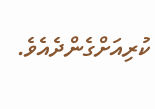ކުރިއަށްގެންދެއެވެ.